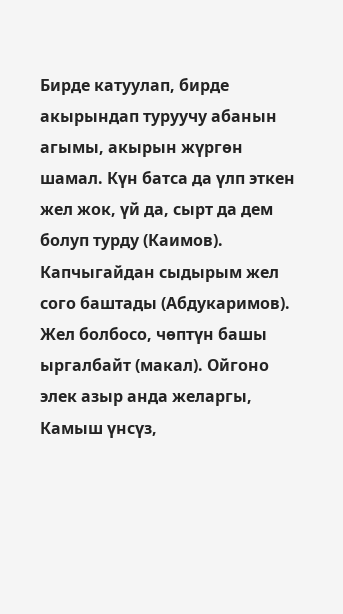Бирде катуулап, бирде акырындап туруучу абанын агымы, акырын жүргөн шамал. Күн батса да үлп эткен жел жок, үй да, сырт да дем болуп турду (Каимов). Капчыгайдан сыдырым жел сого баштады (Абдукаримов). Жел болбосо, чөптүн башы ыргалбайт (макал). Ойгоно элек азыр анда желаргы, Камыш үнсүз,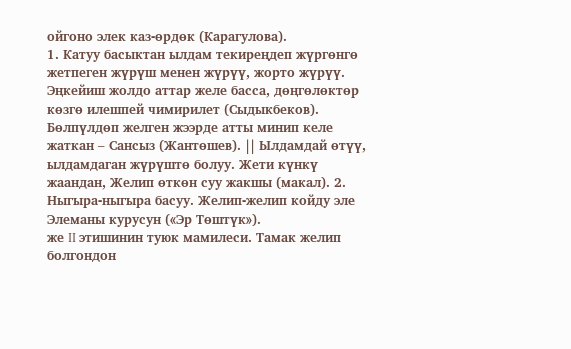ойгоно элек каз-өрдөк (Карагулова).
1. Катуу басыктан ылдам текиреңдеп жүргөнгө жетпеген жүрүш менен жүрүү, жорто жүрүү. Эңкейиш жолдо аттар желе басса, дөңгөлөктөр көзгө илешпей чимирилет (Сыдыкбеков). Бөлпүлдөп желген жээрде атты минип келе жаткан – Сансыз (Жантөшев). || Ылдамдай өтүү, ылдамдаган жүрүштө болуу. Жети күнкү жаандан, Желип өткөн суу жакшы (макал). 2. Ныгыра-ныгыра басуу. Желип-желип койду эле Элеманы курусун («Эр Төштүк»).
же II этишинин туюк мамилеси. Тамак желип болгондон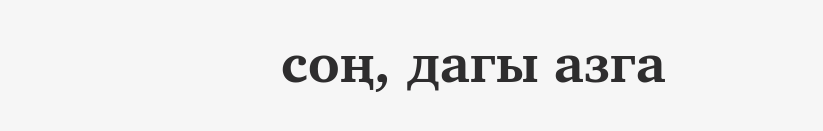соң, дагы азга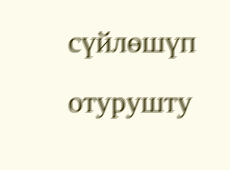сүйлөшүп отурушту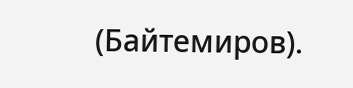(Байтемиров).